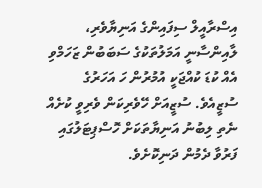އިސްރާއީލް ސިފައިންގެ އަނިޔާވެރި، ލާއިންސާނީ އަމަލުތަކުގެ ސަބަބުން ޒަހަމްވި އެއް ކުޑަ ކުއްޖަކީ އުމުރުން ހަ އަހަރުގެ ސުޒީއެވެ. ސުޒީއަށް ހޭވެރިކަން ވެރިވީ ކުށެއް ނެތި ލިބުނު އަނިޔާތަކަށް ހޮސްޕިޓަލުގައި ފަރުވާ ދެމުން ދަނިކޮށެވެ.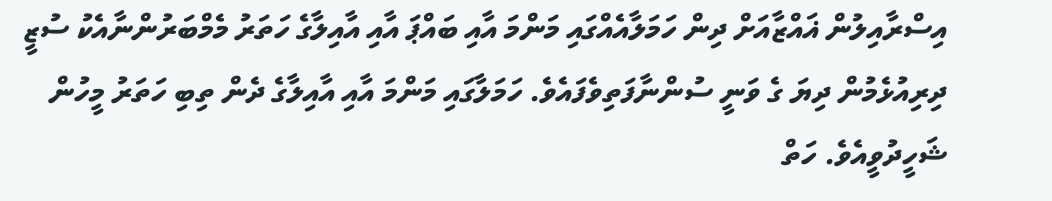އިސްރާއިލުން ޣައްޒާއަށް ދިން ހަމަލާއެއްގައި މަންމަ އާއި ބައްޕަ އާއި އާއިލާގެ ހަތަރު މެމްބަރުންނާއެކު ސުޒީ ދިރިއުޅެމުން ދިޔަ ގެ ވަނީ ސުންނާފަތިވެފައެވެ. ހަމަލާގައި މަންމަ އާއި އާއިލާގެ ދެން ތިބި ހަތަރު މީހުން ޝަހީދުވީއެވެ. ހަތް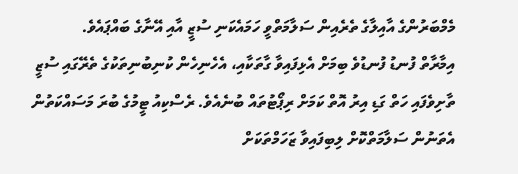މެމްބަރުންގެ އާއިލާގެ ތެރެއިން ސަލާމަތްވީ ހަމައެކަނި ސުޒީ އާއި އޭނާގެ ބައްޕައެވެ.
އިމާރާތް ފުނޑު ފުނޑުވެ ބިމަށް އެޅިފައިވާ ގާތަކާއި، އެހެނިހެން ކުނިބުނިތަކުގެ ތެރޭގައި ސުޒީ ތާށިވެފައި ހަތް ގަޑި އިރު އޮތް ކަމަށް ރިޕޯޓުތައް ބުނެއެވެ. ރެސްކިއު ޓީމުގެ ބުރަ މަސައްކަތުން އެތަނުން ސަލާމަތްކޮށް ލިބިފައިވާ ޒަހަމްތަކަށް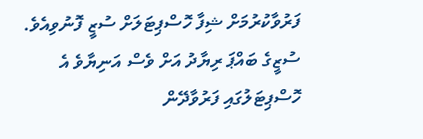ފަރުވާކުރުމަށް ޝިފާ ހޮސްޕިޓަލަށް ސުޒީ ފޮނުވިއެވެ. ސުޒީގެ ބައްޕަ ރިޔާދު އަށް ވެސް އަނިޔާވެ އެ ހޮސްޕިޓަލުގައި ފަރުވާދޭން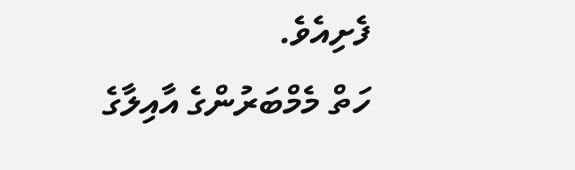ފެށިއެވެ.
ހަތް މެމްބަރުންގެ އާއިލާގެ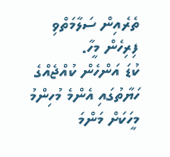ތެރެއިން ސަލާމަތްވި ފިރިހެން މީހާ.
ކުޑަ އަންހެން ކުއްޖެއްގެ ހަޔާތުގައި އެންމެ މުހިންމު މީހަކަށް މަންމަ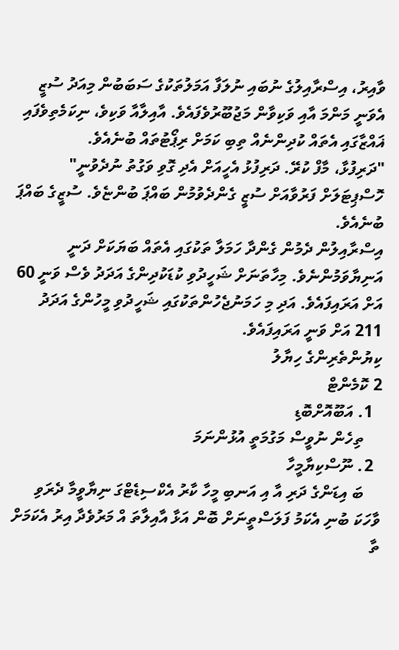ވާއިރު، އިސްރާއިލުގެ ނުބައި ނުލަފާ އަމަލުތަކުގެ ސަބަބުން މިއަދު ސުޒީ އެވަނީ މަންމަ އާއި ވަކިވާން މަޖުބޫރުވެފައެވެ. އާއިލާއާ ވަކިވެ، ނިކަމެތިވެފައި ޣައްޒާގައި އެތައް ކުދިންނެއް ތިބި ކަމަށް ރިޕޯޓުތައް ބުނެއެވެ.
"ދަރިފުޅާ، މާފް ކުރޭ. ދަރިފުޅު އެހީއަށް އެދި ގޮވި ވަގުތު ނުދެވުނީ" ހޮސްޕިޓަލަށް ފަރުވާއަށް ސުޒީ ގެންދެވުމުން ބައްޕަ ބުންޏެވެ. ސުޒީގެ ބައްޕަ ބުނެއެވެ.
އިސްރާއިލުން ދެމުން ގެންދާ ހަމަލާ ތަކުގައި އެތައް ބަޔަކަށް ދަނީ އަނިޔާވަމުންނެވެ. މިހާތަނަށް ޝަހީދުވި ކުޑަކުދިންގެ އަދަދު ވެސް ވަނީ 60 އަށް އަރައިފައެވެ. އަދި މި ހަމަނުޖެހުންތަކުގައި ޝަހީދުވި މީހުންގެ އަދަދު 211 އަށް ވަނީ އަރައިފައެވެ.
ކިޔުންތެރިންގެ ހިޔާލު
2 ކޮމެންޓް
  1. އަބޫއޮށްބޮޑި
    ތިހެން ނުވީސް މަގުމަތީ އުޅުންނަމަ
  2. ނޫސްކިޔާމީހާ
    ބަ އިޑަންގެ ދަރި އާ އި އަނބި މީހާ ކާރު އެކްސިޑެޓްގަ ނިޔާވީމާ ދެރަވި ވާހަކަ ބުނި އެކަމު ފަލަސްތީނަށް ބޮން އަޅާ އާއިލާތަ އް މަރުވެދާ އިރު އެކަމަށް ތާ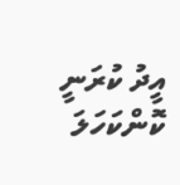އީދު ކުރަނީ ކޮންކަހަލަ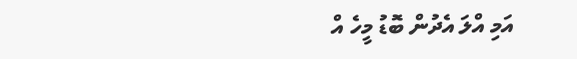އަމި އްލަ އެދުން ބޮޑު މީހެ އް